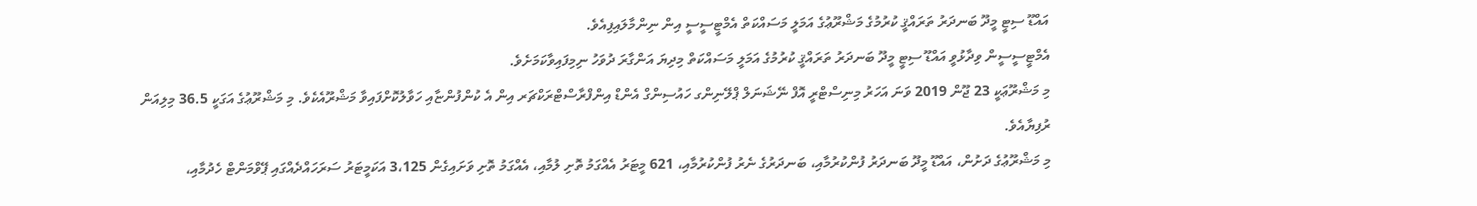އައްޑޫ ސިޓީ މީދޫ ބަނދަރު ތަރައްޤީ ކުރުމުގެ މަޝްރޫޢުގެ އަމަލީ މަސައްކަތް އެމްޓީސީސީ އިން ނިންމާލައިފިއެވެ.
އެމްޓީސީސީން ވިދާޅުވީ އައްޑޫ ސިޓީ މީދޫ ބަނދަރު ތަރައްޤީ ކުރުމުގެ އަމަލީ މަސައްކަތް މިދިޔަ އަންގާރަ ދުވަހު ނިމިފައިވާކަމަށެވެ.
މި މަޝްރޫޢަކީ 23 ޖޫން 2019 ވަނަ އަހަރު މިނިސްޓްރީ އޮފް ނޭޝަނަލް ޕްލޭނިންގ ހައުސިންގް އެންޑް އިންފްރާސްޓްރަކްޗަރ އިން އެ ކުންފުންޏާއި ހަވާލުކޮށްފައިވާ މަޝްރޫއެކެވެ. މި މަޝްރޫޢުގެ އަގަކީ 36.5 މިލިއަން ރުފިޔާއެވެ.
މި މަޝްރޫޢުގެ ދަށުން، އައްޑޫ މީދޫ ބަނދަރު ފުންކުރުމާއި، ބަނދަރުގެ ނެރު ފުންކުރުމާއި، 621 މީޓަރު އެއްގަމު ތޮށި ލުމާއި، އެއްގަމު ތޮށި ވަށައިގެން 3،125 އަކަމީޓަރު ސަރަހައްދެއްގައި ޕޭވްމަންޓް ހެދުމާއި،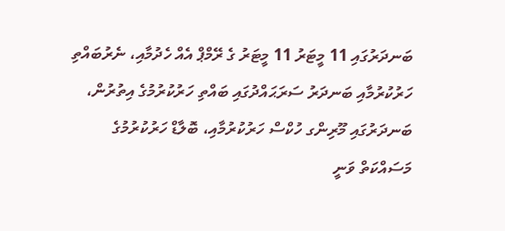ބަނދަރުގައި 11 މީޓަރު 11 މީޓަރު ގެ ރޭމްޕް އެއް ހެދުމާއި، ނެރުބައްތި ހަރުކުރުމާއި ބަނދަރު ސަރަޙައްދުގައި ބައްތި ހަރުކުރުމުގެ އިތުރުން، ބަނދަރުގައި މޫރިންގ ހުކްސް ހަރުކުރުމާއި، ބޮލާޑް ހަރުކުރުމުގެ މަސައްކަތް ވަނީ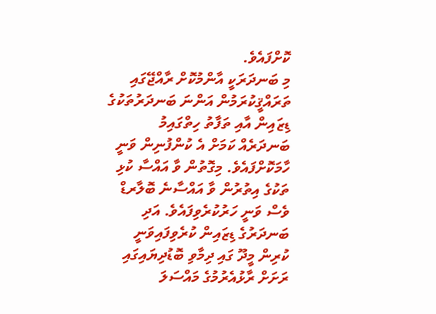ކޮށްފައެވެ.
މި ބަނދަރަކީ އާންމުކޮށް ރާއްޖޭގައި ތަރައްޤީކުރަމުން އަންނަ ބަނދަރުތަކުގެ ޑިޒައިން އާއި ތަފާތު ހިތްގައިމު ބަނދަރެއް ކަމަށް އެ ކުންފުނިން ވަނީ ހާމަކޮށްފައެވެ. މިގޮތުން ވާ އައްސާ ކުޅި ތަކުގެ އިތުރުން ވާ އައްސާނެ ބޮލާރޑް ވެސް ވަނީ ހަރުކުރެވިފައެވެ. އަދި ބަނދަރުގެ ޑިޒައިން ކުރެވިފައިވަނީ ކުރިން މީދޫ ގައި ދިމާވި ބޮޑުދިޔައިގައި ރަށަށް ރާޅުއެރުމުގެ މައްސަލަ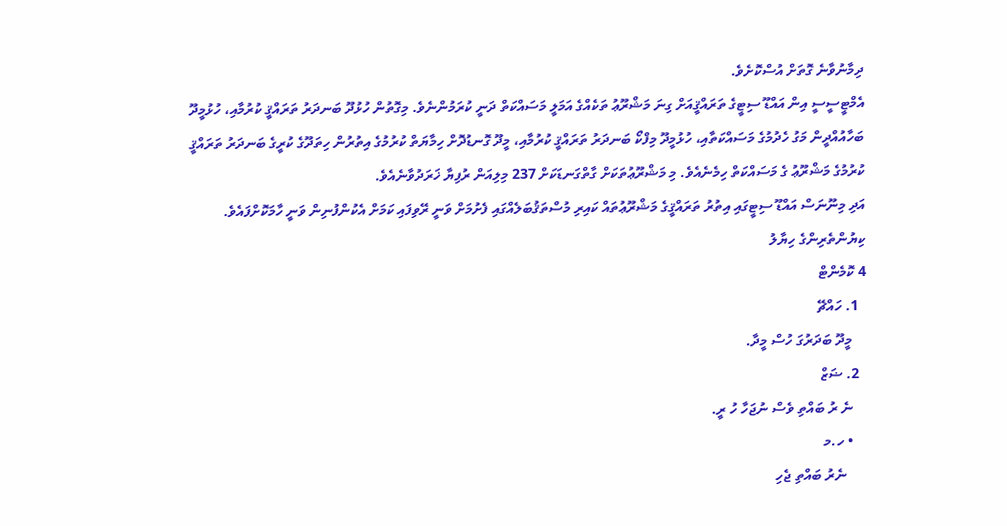ދިމާނުވާނެ ގޮތަށް އުސްކޮށެވެ.
އެމްޓީސީސީ އިން އައްޑޫ ސިޓީގެ ތަރައްޤީއަށް ގިނަ މަޝްރޫޢު ތަކެއްގެ އަމަލީ މަސައްކަތް ދަނީ ކުރަމުންނެވެ. މިގޮތުން ހުޅުދޫ ބަނދަރު ތަރައްޤީ ކުރުމާއި، ހުޅުމީދޫ ބަހާއުއްދީން މަގު ހެދުމުގެ މަސައްކަތާއި، ހުޅުމީދޫ މިފްކޯ ބަނދަރު ތަރައްޤީ ކުރުމާއި، މީދޫ ގޮނޑުދޮށް ހިމާޔަތް ކުރުމުގެ އިތުރުން ހިތަދޫގެ ކުރީގެ ބަނދަރު ތަރައްޤީ ކުރުމުގެ މަޝްރޫޢު ގެ މަސައްކަތް ހިމެނެއެވެ. މި މަޝްރޫޢުތަކަށް ގާތްގަނޑަކަށް 237 މިލިއަން ރުފިޔާ ޚަރަދުވާނެއެވެ.
އަދި މިނޫނަސް އައްޑޫ ސިޓީގައި އިތުރު ތަރައްޤީގެ މަޝްރޫޢުތައް ކައިރި މުސްތަޤުބަލެއްގައި ފެށުމަށް ވަނީ ރޭވިފައި ކަމަށް އެކުންފުނިން ވަނީ ހާމަކޮށްފައެވެ.
ކިޔުންތެރިންގެ ހިޔާލު
4 ކޮމެންޓް
  1. ހައްޗޭ
    މީދޫ ބަދަރުގަ ހުސް މީދާ.
  2. ޟަޒް
    ނެ ރު ބައްތި ވެސް ނުޖަހާ ހު ރީ.
    • ހ.މ
      ނެރު ބައްތި ޖެހި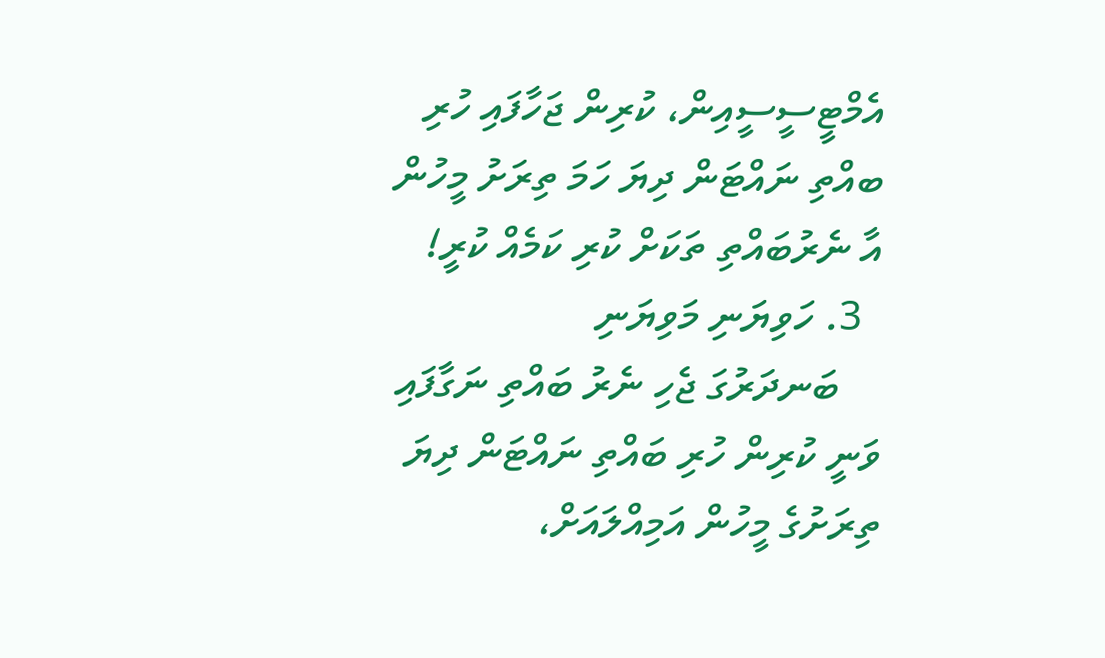އެމްޓީސީސީއިން، ކުރިން ޖަހާފައި ހުރި ބއްތި ނައްޓަން ދިޔަ ހަމަ ތިރަށު މީހުން އާ ނެރުބައްތި ތަކަށް ކުރި ކަމެއް ކުރީ!
  3. ހަވިޔަނި މަވިޔަނި
    ބަނދަރުގަ ޖެހި ނެރު ބައްތި ނަގާފައި ވަނީ ކުރިން ހުރި ބައްތި ނައްޓަން ދިޔަ ތިރަށުގެ މީހުން އަމިއްލައަށް،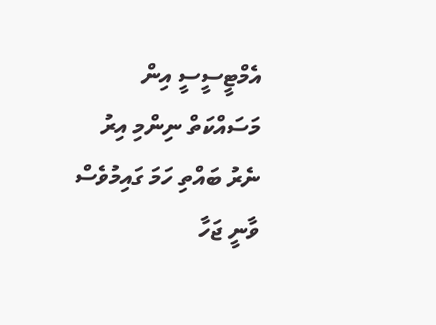އެމްޓީސީސީ އިން މަސައްކަތް ނިންމި އިރު ނެރު ބައްތި ހަމަ ގައިމުވެސް ވާނީ ޖަހާ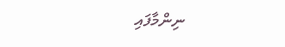ނިންމާފައި